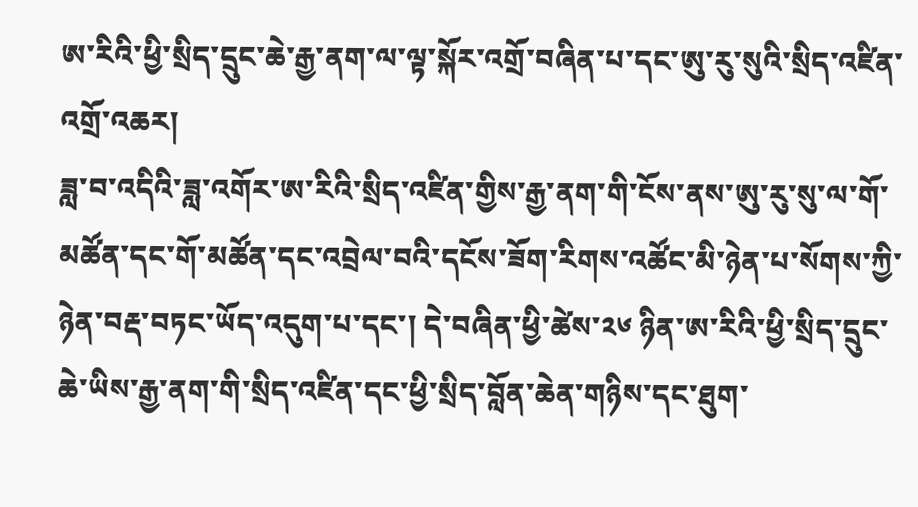ཨ་རིའི་ཕྱི་སྲིད་དྲུང་ཆེ་རྒྱ་ནག་ལ་ལྟ་སྐོར་འགྲོ་བཞིན་པ་དང་ཨུ་རུ་སུའི་སྲིད་འཛིན་འགྲོ་འཆར།
ཟླ་བ་འདིའི་ཟླ་འགོར་ཨ་རིའི་སྲིད་འཛིན་གྱིས་རྒྱ་ནག་གི་ངོས་ནས་ཨུ་རུ་སུ་ལ་གོ་མཚོན་དང་གོ་མཚོན་དང་འབྲེལ་བའི་དངོས་ཟོག་རིགས་འཚོང་མི་ཉེན་པ་སོགས་ཀྱི་ཉེན་བརྡ་བཏང་ཡོད་འདུག་པ་དང་། དེ་བཞིན་ཕྱི་ཚེས་༢༦ ཉིན་ཨ་རིའི་ཕྱི་སྲིད་དྲུང་ཆེ་ཡིས་རྒྱ་ནག་གི་སྲིད་འཛིན་དང་ཕྱི་སྲིད་བློན་ཆེན་གཉིས་དང་ཐུག་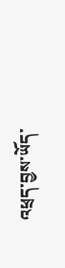འཕྲད་བྱས་ཡོད་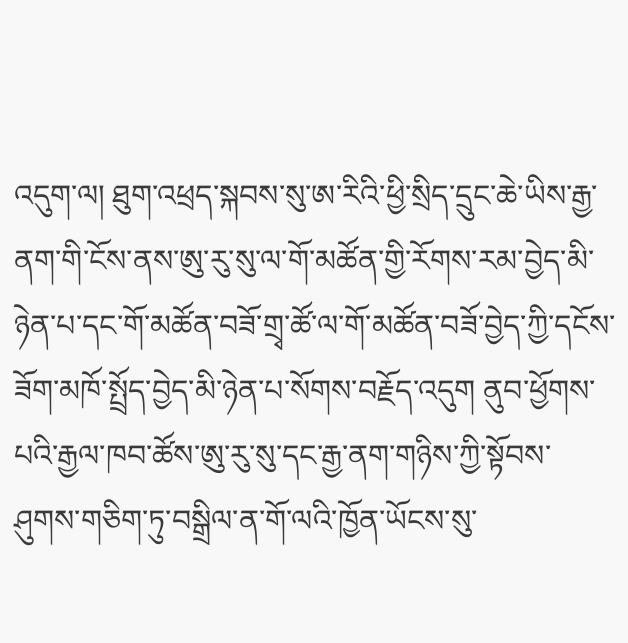འདུག་ལ། ཐུག་འཕྲད་སྐབས་སུ་ཨ་རིའི་ཕྱི་སྲིད་དྲུང་ཆེ་ཡིས་རྒྱ་ནག་གི་ངོས་ནས་ཨུ་རུ་སུ་ལ་གོ་མཚོན་གྱི་རོགས་རམ་བྱེད་མི་ཉེན་པ་དང་གོ་མཚོན་བཟོ་གྲྭ་ཚོ་ལ་གོ་མཚོན་བཟོ་བྱེད་ཀྱི་དངོས་ཟོག་མཁོ་སྤྲོད་བྱེད་མི་ཉེན་པ་སོགས་བརྗོད་འདུག ནུབ་ཕྱོགས་པའི་རྒྱལ་ཁབ་ཚོས་ཨུ་རུ་སུ་དང་རྒྱ་ནག་གཉིས་ཀྱི་སྟོབས་ཤུགས་གཅིག་ཏུ་བསྒྲིལ་ན་གོ་ལའི་ཁྱོན་ཡོངས་སུ་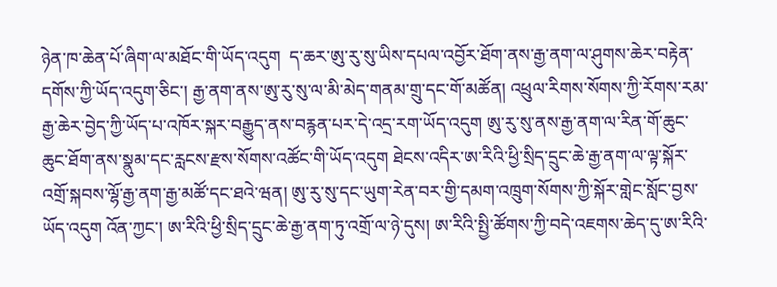ཉེན་ཁ་ཆེན་པོ་ཞིག་ལ་མཐོང་གི་ཡོད་འདུག  ད་ཆར་ཨུ་རུ་སུ་ཡིས་དཔལ་འབྱོར་ཐོག་ནས་རྒྱ་ནག་ལ་ཤུགས་ཆེར་བརྟེན་དགོས་ཀྱི་ཡོད་འདུག་ཅིང་། རྒྱ་ནག་ནས་ཨུ་རུ་སུ་ལ་མི་མེད་གནམ་གྲུ་དང་གོ་མཚོན། འཕྲུལ་རིགས་སོགས་ཀྱི་རོགས་རམ་རྒྱ་ཆེར་བྱེད་ཀྱི་ཡོད་པ་འཁོར་སྐར་བརྒྱུད་ནས་བརྙན་པར་དེ་འདྲ་རག་ཡོད་འདུག ཨུ་རུ་སུ་ནས་རྒྱ་ནག་ལ་རིན་གོ་ཆུང་ཆུང་ཐོག་ནས་སྣུམ་དང་རླངས་རྫས་སོགས་འཚོང་གི་ཡོད་འདུག ཐེངས་འདིར་ཨ་རིའི་ཕྱི་སྲིད་དྲུང་ཆེ་རྒྱ་ནག་ལ་ལྟ་སྐོར་འགྲོ་སྐབས་ལྷོ་རྒྱ་ནག་རྒྱ་མཚོ་དང་ཐའེ་ཝན། ཨུ་རུ་སུ་དང་ཡུག་རེན་བར་གྱི་དམག་འཁྲུག་སོགས་ཀྱི་སྐོར་གླེང་སློང་བྱས་ཡོད་འདུག འོན་ཀྱང་། ཨ་རིའི་ཕྱི་སྲིད་དྲུང་ཆེ་རྒྱ་ནག་ཏུ་འགྲོ་ལ་ཉེ་དུས། ཨ་རིའི་སྤྱི་ཚོགས་ཀྱི་བདེ་འཇགས་ཆེད་དུ་ཨ་རིའི་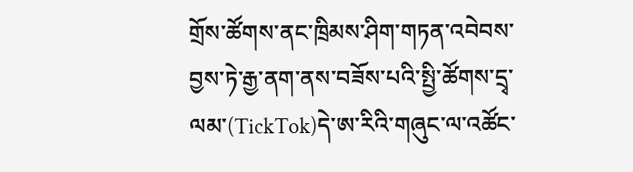གྲོས་ཚོགས་ནང་ཁྲིམས་ཤིག་གཏན་འབེབས་བྱས་ཏེ་རྒྱ་ནག་ནས་བཟོས་པའི་སྤྱི་ཚོགས་དྲྭ་ལམ་(TickTok)དེ་ཨ་རིའི་གཞུང་ལ་འཚོང་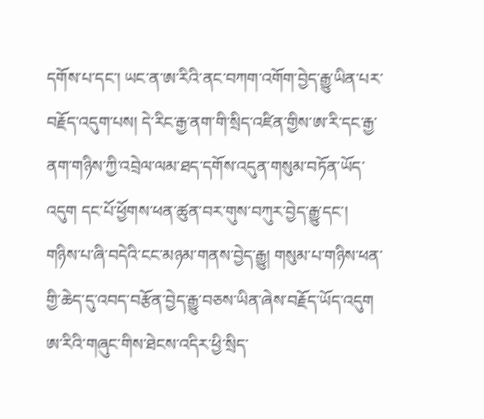དགོས་པ་དང་། ཡང་ན་ཨ་རིའི་ནང་བཀག་འགོག་བྱེད་རྒྱུ་ཡིན་པར་བརྗོད་འདུག་པས། དེ་རིང་རྒྱ་ནག་གི་སྲིད་འཛིན་གྱིས་ཨ་རི་དང་རྒྱ་ནག་གཉིས་ཀྱི་འབྲེལ་ལམ་ཐད་དགོས་འདུན་གསུམ་བཏོན་ཡོད་འདུག དང་པོ་ཕྱོགས་ཕན་ཚུན་བར་གུས་བཀུར་བྱེད་རྒྱུ་དང་། གཉིས་པ་ཞི་བདེའི་ངང་མཉམ་གནས་བྱེད་རྒྱུ། གསུམ་པ་གཉིས་ཕན་གྱི་ཆེད་དུ་འབད་བརྩོན་བྱེད་རྒྱུ་བཅས་ཡིན་ཞེས་བརྗོད་ཡོད་འདུག ཨ་རིའི་གཞུང་གིས་ཐེངས་འདིར་ཕྱི་སྲིད་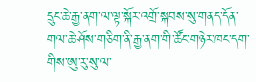དྲུང་ཆེ་རྒྱ་ནག་ལ་ལྟ་སྐོར་འགྲོ་སྐབས་སུ་གནད་དོན་གལ་ཆེ་ཤོས་གཅིག་ནི་རྒྱ་ནག་གི་ཚོང་གཉེར་ཁང་དག་གིས་ཨུ་རུ་སུ་ལ་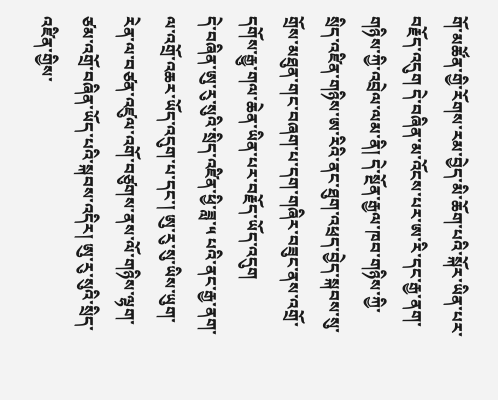གོ་མཚོན་གྱི་རོགས་རམ་བྱེད་མི་ཆོག་པའི་སྐོར་ཡིན་པར་བརྗོད་འདུག དེ་བཞིན་མ་འོངས་པར་ཨ་རི་དང་རྒྱ་ནག་གཉིས་ཀྱི་འབྲེལ་ལམ་ནི། དེ་སྔོན་རྒྱལ་ཁབ་གཉིས་ཀྱི་སྲིད་འཛིན་གཉིས་ཨ་རིའི་ནང་ཐུག་འཕྲད་བྱེད་སྐབས་སུ་གྲོས་མཐུན་གང་བཞག་པ་དག་གཞིར་བཟུང་ནས་འགྲོ་དགོས་རྒྱུ་གལ་ཆེན་ཡིན་པར་བརྗོད་ཡོད་འདུག
དེ་བཞིན་ཨུ་རུ་སུའི་སྲིད་འཛིན་ཕྱི་ཟླ་༥ པའི་ནང་རྒྱ་ནག་ལ་འགྲོ་འཆར་ཡོད་འདུག་པ་དང་། ཨུ་རུ་སུ་ཡིས་ཡུག་རེན་ལ་བཙན་འཛུལ་འགོ་བཙུགས་ནས་ལོ་གཉིས་ལྷག་ཙམ་འགྲོ་བཞིན་ཡོད་པའི་སྐབས་འདིར། ཨུ་རུ་སུའི་སྲིད་འཛིན་གྱིས་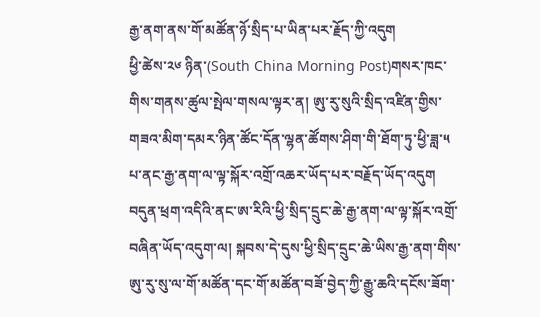རྒྱ་ནག་ནས་གོ་མཚོན་ཉོ་སྲིད་པ་ཡིན་པར་རྗོད་ཀྱི་འདུག
ཕྱི་ཚེས་༢༦ ཉིན་(South China Morning Post)གསར་ཁང་གིས་གནས་ཚུལ་སྤེལ་གསལ་ལྟར་ན། ཨུ་རུ་སུའི་སྲིད་འཛིན་གྱིས་གཟའ་མིག་དམར་ཉིན་ཚོང་དོན་ལྷན་ཚོགས་ཤིག་གི་ཐོག་ཏུ་ཕྱི་ཟླ་༥ པ་ནང་རྒྱ་ནག་ལ་ལྟ་སྐོར་འགྲོ་འཆར་ཡོད་པར་བརྗོད་ཡོད་འདུག བདུན་ཕྲག་འདིའི་ནང་ཨ་རིའི་ཕྱི་སྲིད་དྲུང་ཆེ་རྒྱ་ནག་ལ་ལྟ་སྐོར་འགྲོ་བཞིན་ཡོད་འདུག་ལ། སྐབས་དེ་དུས་ཕྱི་སྲིད་དྲུང་ཆེ་ཡིས་རྒྱ་ནག་གིས་ཨུ་རུ་སུ་ལ་གོ་མཚོན་དང་གོ་མཚོན་བཟོ་བྱེད་ཀྱི་རྒྱུ་ཆའི་དངོས་ཟོག་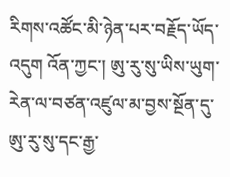རིགས་འཚོང་མི་ཉེན་པར་བརྗོད་ཡོད་འདུག འོན་ཀྱང་། ཨུ་རུ་སུ་ཡིས་ཡུག་རེན་ལ་བཙན་འཛུལ་མ་བྱས་སྔོན་དུ་ཨུ་རུ་སུ་དང་རྒྱ་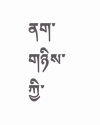ནག་གཉིས་ཀྱི་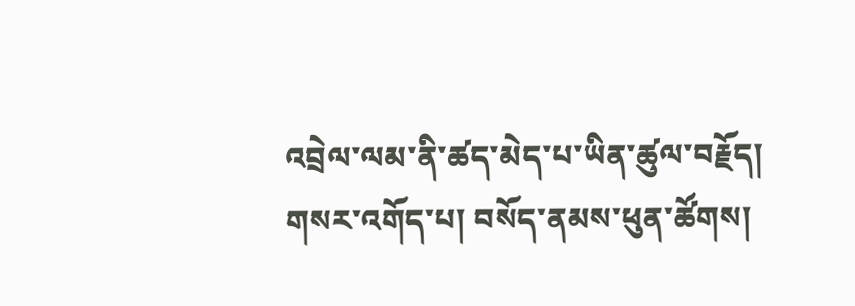འབྲེལ་ལམ་ནི་ཚད་མེད་པ་ཡིན་ཚུལ་བརྗོད།
གསར་འགོད་པ། བསོད་ནམས་ཕུན་ཚོགས།